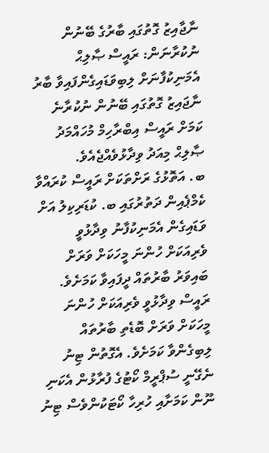ނާޖާއިޒު ގޮތުގައި ބާރުގެ ބޭނުން ނުކުރާނަން: ރައީސް ޞާލިޙް
އެމަނިކުފާނަށް ލިބިވަޑައިގެންފައިވާ ބާރު ނާޖައިޒު ގޮތުގައި ބޭނުން ނުކުރާނެ ކަމަށް ރައީސް އިބްރާހިމް މުހައްމަދު ޞާލިޙް މިއަދު ވިދާޅުވެއްޖެއެވެ.
ބ. އަތޮޅުގެ ރަށްތަކަށް ރައީސް ކުރައްވާ ކެމްޕެއިން ދަތުރުގައި ބ. ކުޑަރިކިލު އަށް ވަޑައިގެން އެމަނިކުފާނު ވިދާޅުވީ ވެރިއަކަށް ހުންނަ މީހަކަށް ވަރަށް ބައިވަރު ބާރުތައް ދީފައިވާ ކަމަށެވެ.
ރައީސް ވިދާޅުވީ ވެރިއަކަށް ހުންނަ މީހަކަށް ވަރަށް ބޮޑެތި ބާރުތައް ލިބިގެންވާ ކަމަށެވެ. އެގޮތުން ޓިނު ނެގޭނީ ސުޕްރީމް ކޯޓުގެ ފުރާޅުން އެކަނި ނޫން ކަމަށާއި ހުރިހާ ކޯޓަކުންވެސް ޓިނު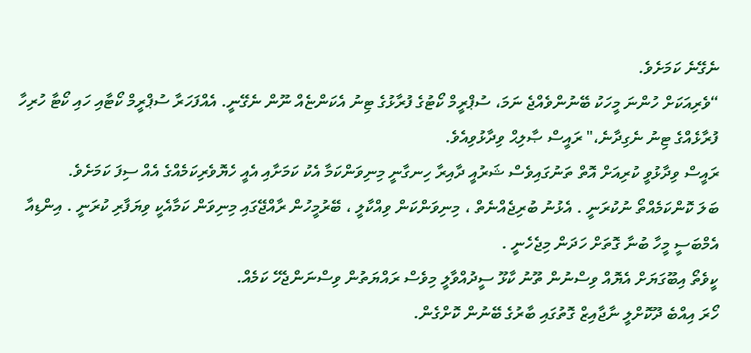ނެގޭނެ ކަމަށެވެ.
“ވެރިއަކަށް ހުންނަ މީހަކު ބޭނުންވެއްޖެ ނަމަ، ސުޕްރީމް ކޯޓުގެ ފުރާޅުގެ ޓިނު އެކަންޏެއް ނޫން ނެގޭނީ. އެއްފަހަރާ ސުޕްރީމް ކޯޓާއި ހައި ކޯޓާ ހުރިހާ ފުރާޅެއްގެ ޓިނު ނެގިދާނެ،" ރައީސް ޞާލިޙް ވިދާޅުވިއެވެ.
ރައީސް ވިދާޅުވީ ކުރިއަށް އޮތް ތަނުގައިވެސް ޝަރުއީ ދާއިރާ ހިނގާނީ މިނިވަންކަމާ އެކު ކަމަށާއި އެއީ ހެޔޮވެރިކަމެއްގެ އެއް ސިފަ ކަމަށެވެ.
ބަލަ ކޮންކަމެއްތޯ ނުކުރަނީ . އެޅުނު ބުރިޖެއްނެތް ، މިނިވަންކަން ވިއްކާލީ ، ބޭރުމީހުން ރާއްޖޭގައި މިނިވަން ކަމާއެކީ ވިޔަފާރި ކުރަނީ . އިންޑިއާ އެމްބަސީ މީހާ ބުނާ ގޮތަށް ހަދަން މިޖެހެނީ .
ކީވެތޯ އިބޫގަޔަށް އެޔޮއް ވިސްނުން ތޫނު ކާޅޫ ސީދުއްވާލީ މިވެސް ރައްޔަތުން ވިސްނަންޖެހޭ ކަމެއް.
ހޯރަ އިއްބެ ދޫކޮށްލީ ނާޖާއިޒް ގޮތުގައި ބާރުގެ ބޭނުން ކޮށްގެން.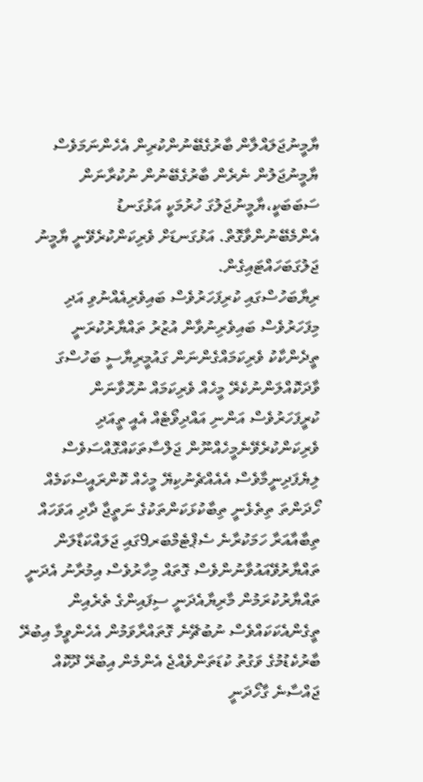ޔާމީނުޖަލައްލާން ބާރުގެބޭނުންކުރިން އެހެންނަމަވެސް ޔާމީނުޖަލުން ނެރެން ބާރުގެބޭނުން ނުކުރާނަން ސަބަބަކީ،ޔާމީނުޖަލުގަ ހުރުމަކީ އަޅުގަނޑު އެންމެބޭނުންވާގޮތް. އަޅުގަނޑަށް ވެރިކަންކުރެވޭނީ ޔާމީނު ޖަލުގަބަހައްޓައިގެން.
ރިޔާބަހުސްގައި ކުރިފަހަރުވެސް ބައިވެރިއެއްނުވި އަދި މިފަހަރުވެސް ބައިވެރިނުވާން އުޒުރު ތައްޔާރުކުރަނީ ތީދެންކާކު ވެރިކަމައްގެންނަން ގައުމީރިޔާސީ ބަހުސްގަ ވާދަކޮއްލަންނުކެރޭ މީހެއް ވެރިކަމައް ނުހޮވާނަން ކުރީފަހަރުވެސް އަންނި އައްދިވޯޓެއް އެއީ ތީއަދި ވެރިކަންކުރެވޭނެމީހެއްނޫން ޖަލްސާތަކައްގޮއްސަވެސް ލިޔެފަދިނީމާވެސް އެއެއްޗެނުކިޔޭ މީހެއް ކޮންރައީސްކަމެއް ހޯދަންތަ ތިތެޅެނީ ތިބާކުޅަކަންތަކުގެ ނަތީޖާ ދާދި އަވަހައް ތިބާއާއަރާ ހަމަކުރާނެ ސެޕްޓެމްބަރ9ގައި ޖަލައްކަޑާލަން ތައްޔާރުވޭއައުވާނުންވެސް ގޮތައް މިހާރުވެސް އިމުރާނު އެދަނީ ތައްޔާރުކުރަމުން މާރިޔާއެދަނީ ސިފައިންގެ ތެރެއިން ތީގެންއެކަކައްވެސް ނުބުޗޭނެ ގޮތައްރާވަމުން އެހެންވީމާ އިބުރޭ ބާރުކެޑުމުގެ ވަގުތު ކުޑަތަންވެއްޖެ އެންމެން އިބުރޭ ދޫކޮއް ޖައްސާނެ ގާހޯދަނީ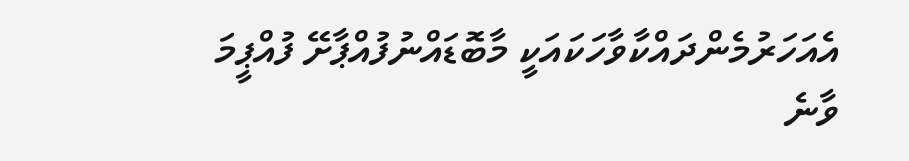އެއަހަރުމެންދައްކާވާހަކައަކީ މާބޮޑައްނުފުއްޕާށޭ ފުއްޕީމަ ވާނެ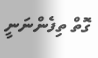ގޮތް ތިފެންނަނީ